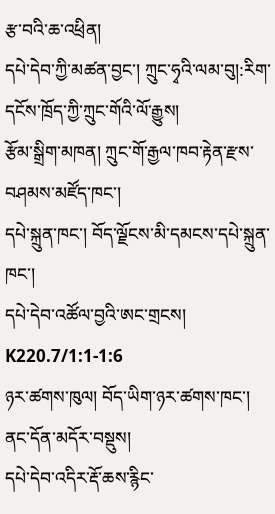རྩ་བའི་ཆ་འཕྲིན།
དཔེ་དེབ་ཀྱི་མཚན་བྱང་། ཀྲུང་ཧྭའི་ལམ་བུ།:རིག་དངོས་ཁྲོད་ཀྱི་ཀྲུང་གོའི་ལོ་རྒྱུས།
རྩོམ་སྒྲིག་མཁན། ཀྲུང་གོ་རྒྱལ་ཁབ་རྟེན་རྫས་བཤམས་མཛོད་ཁང་།
དཔེ་སྐྲུན་ཁང་། བོད་ལྗོངས་མི་དམངས་དཔེ་སྐྲུན་ཁང་།
དཔེ་དེབ་འཚོལ་བྱའི་ཨང་གྲངས། K220.7/1:1-1:6
ཉར་ཚགས་ཁུལ། བོད་ཡིག་ཉར་ཚགས་ཁང་།
ནང་དོན་མདོར་བསྡུས།
དཔེ་དེབ་འདིར་རྡོ་ཆས་རྙིང་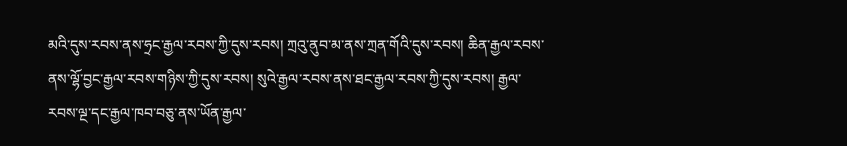མའི་དུས་རབས་ནས་ཧྲང་རྒྱལ་རབས་ཀྱི་དུས་རབས། ཀྲའུ་ནུབ་མ་ནས་ཀྲན་གོའི་དུས་རབས། ཆིན་རྒྱལ་རབས་ནས་ལྷོ་བྱང་རྒྱལ་རབས་གཉིས་ཀྱི་དུས་རབས། སུའེ་རྒྱལ་རབས་ནས་ཐང་རྒྱལ་རབས་ཀྱི་དུས་རབས། རྒྱལ་རབས་ལྔ་དང་རྒྱལ་ཁབ་བཅུ་ནས་ཡོན་རྒྱལ་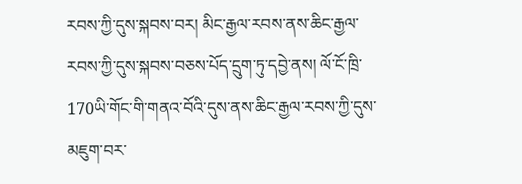རབས་ཀྱི་དུས་སྐབས་བར། མིང་རྒྱལ་རབས་ནས་ཆིང་རྒྱལ་རབས་ཀྱི་དུས་སྐབས་བཅས་པོད་དྲུག་ཏུ་དབྱེ་ནས། ལོ་ངོ་ཁྲི་170ཡི་གོང་གི་གནའ་བོའི་དུས་ནས་ཆིང་རྒྱལ་རབས་ཀྱི་དུས་མཇུག་བར་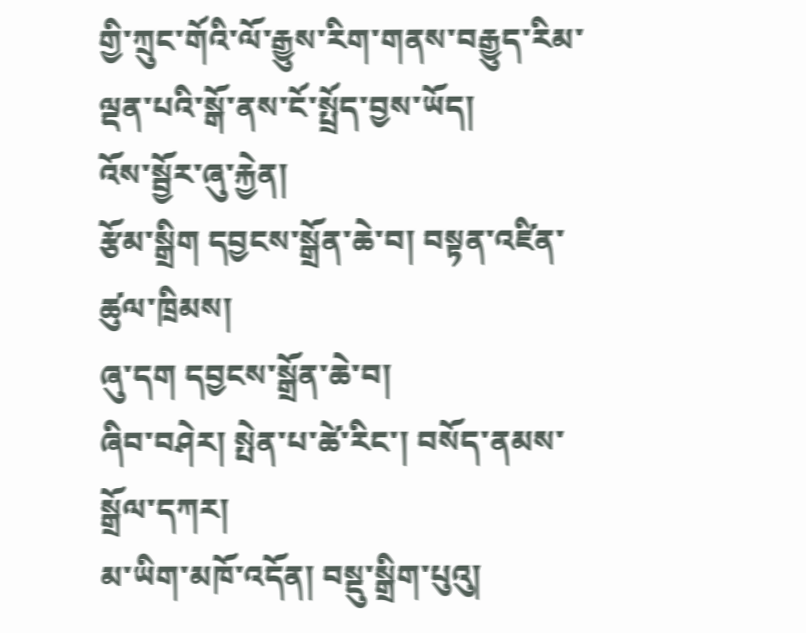གྱི་ཀྲུང་གོའི་ལོ་རྒྱུས་རིག་གནས་བརྒྱུད་རིམ་ལྡན་པའི་སྒོ་ནས་ངོ་སྤྲོད་བྱས་ཡོད།
འོས་སྦྱོར་ཞུ་རྐྱེན།
རྩོམ་སྒྲིག དབྱངས་སྒྲོན་ཆེ་བ། བསྟན་འཛིན་ཚུལ་ཁྲིམས།
ཞུ་དག དབྱངས་སྒྲོན་ཆེ་བ།
ཞིབ་བཤེར། སྤེན་པ་ཚེ་རིང་། བསོད་ནམས་སྒྲོལ་དཀར།
མ་ཡིག་མཁོ་འདོན། བསྡུ་སྒྲིག་པུའུ།